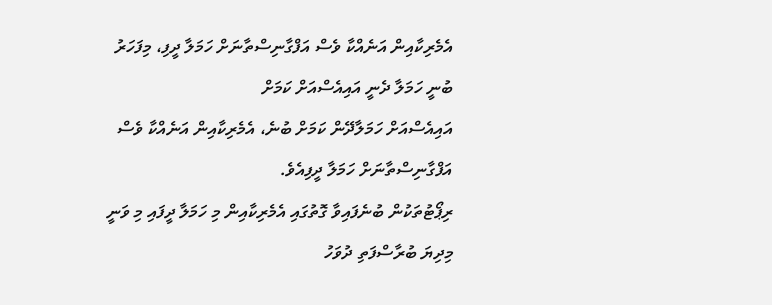އެމެރިކާއިން އަނެއްކާ ވެސް އަފްގާނިސްތާނަށް ހަމަލާ ދީފި، މިފަހަރު ބުނީ ހަމަލާ ދެނީ އައިއެސްއަށް ކަމަށް
އައިއެސްއަށް ހަމަލާދޭން ކަމަށް ބުނެ، އެމެރިކާއިން އަނެއްކާ ވެސް އަފްގާނިސްތާނަށް ހަމަލާ ދީފިއެވެ.
ރިޕޯޓުތަކުން ބުނެފައިވާ ގޮތުގައި އެމެރިކާއިން މި ހަމަލާ ދީފައި މި ވަނީ މިދިޔަ ބުރާސްފަތި ދުވަހު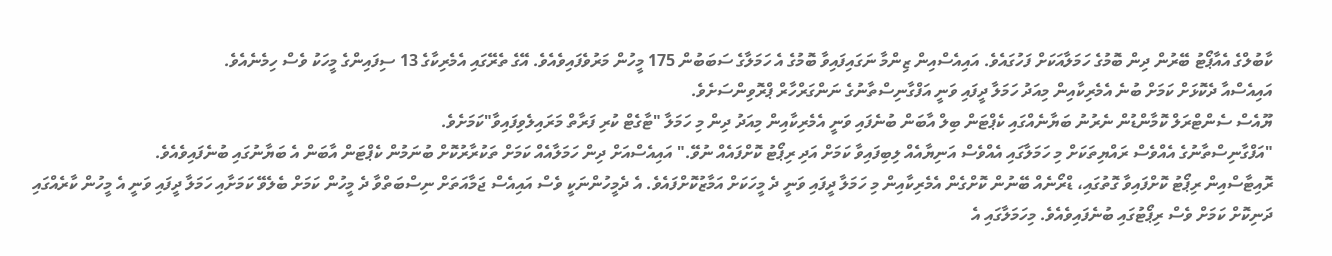ކާބުލްގެ އެއާޕޯޓު ބޭރުން ދިން ބޮމުގެ ހަމަލާއަކަށް ފަހުގައެވެ. އައިއެސްއިން ޒިންމާ ނަގައިފައިވާ ބޮމުގެ އެ ހަމަލާގެ ސަބަބުން 175 މީހުން މަރުވެފައިވެއެވެ. އޭގެ ތެރޭގައި އެމެރިކާގެ 13 ސިފައިންގެ މީހަކު ވެސް ހިމެނެއެވެ.
އައިއެސްއާ ދެކޮޅަށް ކަމަށް ބުނެ އެމެރިކާއިން މިއަދު ހަމަލާ ދީފައި ވަނީ އަފްގާނިސްތާނުގެ ނަންގަރްހާރް ޕްރޮވިންސަށެވެ.
ޔޫއެސް ސެންޓްރަލް ކޮމާންޑުން ނެރުނު ބަޔާނެއްގައި ކެޕްޓަން ބިލް އާބަން ބުނެފައި ވަނީ އެމެރިކާއިން މިއަދު ދިން މި ހަމަލާ "ޓާގެޓް ކުރި ފަރާތް މަރައިލެވިފައިވާ"ކަމަށެވެ.
"އަފްގާނިސްތާނުގެ އެއްވެސް ރައްޔިތަކަށް މި ހަމަލާގައި އެއްވެސް އަނިޔާއެއް ލިބިފައިވާ ކަމަށް އަދި ރިޕޯޓު ކޮށްފައެއް ނުވޭ." އައިއެސްއަށް ދިން ހަމަލާއެއް ކަމަށް ތަކުރާރުކޮށް ބުނަމުން ކެޕްޓަން އާބަން އެ ބަޔާނުގައި ބުނެފައިވެއެވެ.
ރޮއިޓާސްއިން ރިޕޯޓު ކޮށްފައިވާ ގޮތުގައި، ޑްރޯނެއް ބޭނުން ކޮށްގެން އެމެރިކާއިން މި ހަމަލާ ދީފައި ވަނީ ދެ މީހަކަށް އަމާޒުކޮށްފައެވެ. އެ ދެމީހުންނަކީ ވެސް އައިއެސް ޖަމާއަތަށް ނިސްބަތްވާ ދެ މީހުން ކަމަށް ބެލެވޭ ކަމަށާއި ހަމަލާ ދީފައި ވަނީ އެ މީހުން ކާރެއްގައި ދަނިކޮށް ކަމަށް ވެސް ރިޕޯޓުގައި ބުނެފައިވެއެވެ. މިހަމަލާގައި އެ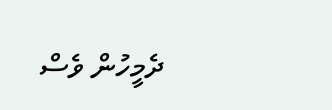ދެމީހުން ވެސް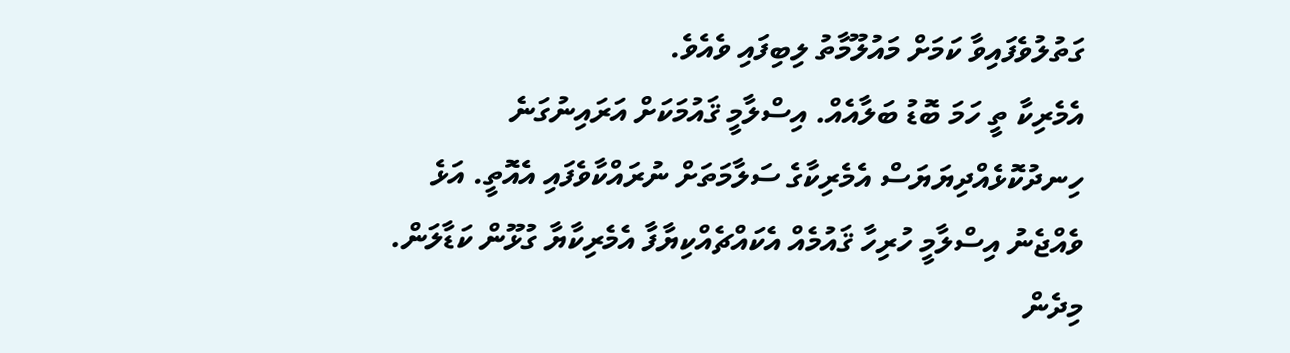ގަތުލުވެފައިވާ ކަމަށް މައުލޫމާތު ލިބިފައި ވެއެވެ.
އެމެރިކާ ތީ ހަމަ ބޮޑު ބަލާއެއް. އިސްލާމީ ޤައުމަކަށް އަރައިނުގަނެ ހިނދުކޮޅެއްދިޔަޔަސް އެމެރިކާގެ ސަލާމަތަށް ނުރައްކާވެފައި އެއޮތީ. އަޅެ ވެއްޖެނު އިސްލާމީ ހުރިހާ ޤައުމެއް އެކައްޗެއްކިޔާފާ އެމެރިކާޔާ ގުޅޫން ކަޑާލަން. މިދެން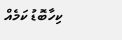ކިހާބޮޑު ކަމެއް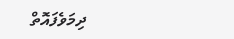ދިމަވެފައޮތް